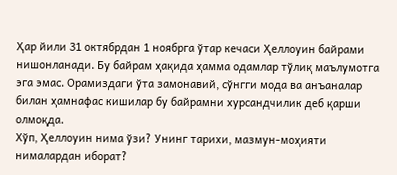Ҳар йили 31 октябрдан 1 ноябрга ўтар кечаси Ҳеллоуин байрами нишонланади. Бу байрам ҳақида ҳамма одамлар тўлиқ маълумотга эга эмас. Орамиздаги ўта замонавий, сўнгги мода ва анъаналар билан ҳамнафас кишилар бу байрамни хурсандчилик деб қарши олмоқда.
Хўп, Ҳеллоуин нима ўзи? Унинг тарихи, мазмун-моҳияти нималардан иборат?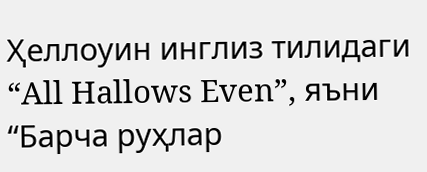Ҳеллоуин инглиз тилидаги “All Hallows Even”, яъни “Барча руҳлар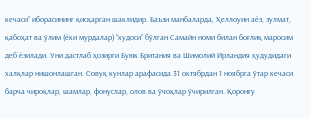кечаси” иборасининг қисқарган шаклидир. Баъзи манбаларда, Ҳеллоуин аёз, зулмат, қабоҳат ва ўлим (ёки мурдалар) “худоси” бўлган Самайн номи билан боғлиқ маросим деб ёзилади. Уни дастлаб ҳозирги Буюк Британия ва Шимолий Ирландия ҳудудидаги халқлар нишонлашган. Совуқ кунлар арафасида 31 октябрдан 1 ноябрга ўтар кечаси барча чироқлар, шамлар, фонуслар, олов ва ўчоқлар ўчирилган. Қоронғу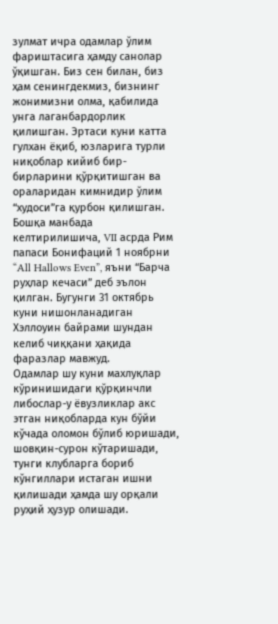зулмат ичра одамлар ўлим фариштасига ҳамду санолар ўқишган. Биз сен билан, биз ҳам сенингдекмиз, бизнинг жонимизни олма, қабилида унга лаганбардорлик қилишган. Эртаси куни катта гулхан ёқиб, юзларига турли ниқоблар кийиб бир-бирларини қўрқитишган ва ораларидан кимнидир ўлим “худоси”га қурбон қилишган.
Бошқа манбада келтирилишича, VII асрда Рим папаси Бонифаций 1 ноябрни “All Hallows Even”, яъни “Барча руҳлар кечаси” деб эълон қилган. Бугунги 31 октябрь куни нишонланадиган Хэллоуин байрами шундан келиб чиққани ҳақида фаразлар мавжуд.
Одамлар шу куни махлуқлар кўринишидаги қўрқинчли либослар-у ёвузликлар акс этган ниқобларда кун бўйи кўчада оломон бўлиб юришади, шовқин-сурон кўтаришади, тунги клубларга бориб кўнгиллари истаган ишни қилишади ҳамда шу орқали руҳий ҳузур олишади.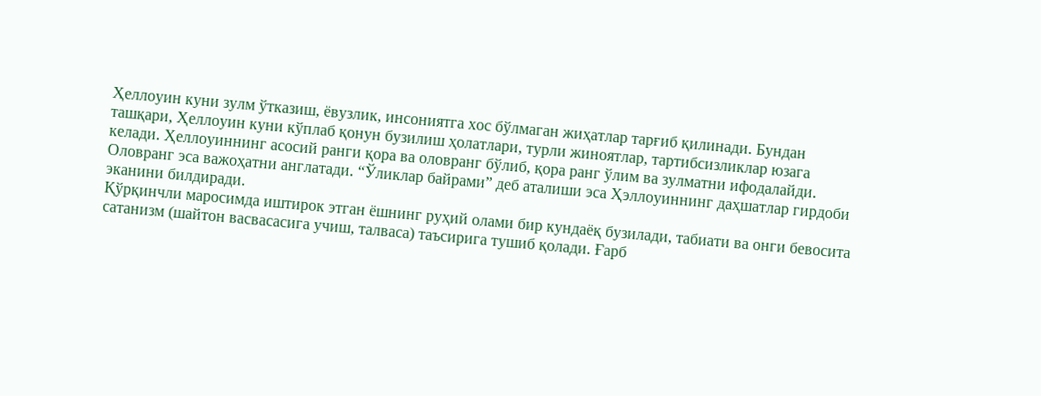Ҳеллоуин куни зулм ўтказиш, ёвузлик, инсониятга хос бўлмаган жиҳатлар тарғиб қилинади. Бундан ташқари, Ҳеллоуин куни кўплаб қонун бузилиш ҳолатлари, турли жиноятлар, тартибсизликлар юзага келади. Ҳеллоуиннинг асосий ранги қора ва оловранг бўлиб, қора ранг ўлим ва зулматни ифодалайди. Оловранг эса важоҳатни англатади. “Ўликлар байрами” деб аталиши эса Ҳэллоуиннинг даҳшатлар гирдоби эканини билдиради.
Қўрқинчли маросимда иштирок этган ёшнинг руҳий олами бир кундаёқ бузилади, табиати ва онги бевосита сатанизм (шайтон васвасасига учиш, талваса) таъсирига тушиб қолади. Ғарб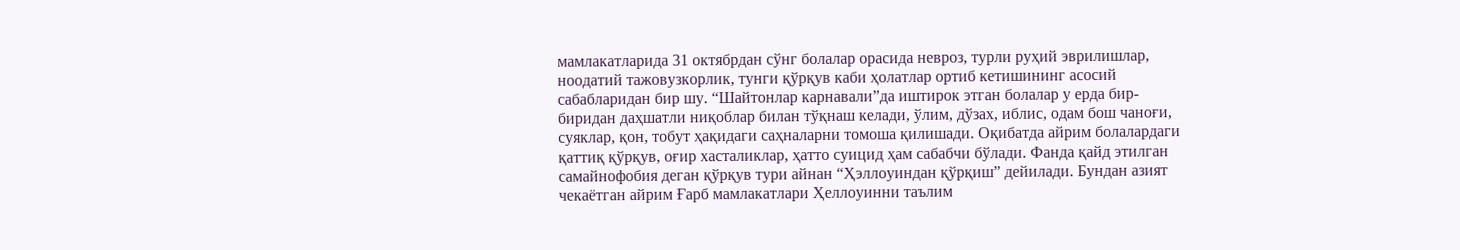мамлакатларида 31 октябрдан сўнг болалар орасида невроз, турли руҳий эврилишлар, ноодатий тажовузкорлик, тунги қўрқув каби ҳолатлар ортиб кетишининг асосий сабабларидан бир шу. “Шайтонлар карнавали”да иштирок этган болалар у ерда бир-биридан даҳшатли ниқоблар билан тўқнаш келади, ўлим, дўзах, иблис, одам бош чаноғи, суяклар, қон, тобут ҳақидаги саҳналарни томоша қилишади. Оқибатда айрим болалардаги қаттиқ қўрқув, оғир хасталиклар, ҳатто суицид ҳам сабабчи бўлади. Фанда қайд этилган самайнофобия деган қўрқув тури айнан “Ҳэллоуиндан қўрқиш” дейилади. Бундан азият чекаётган айрим Ғарб мамлакатлари Ҳеллоуинни таълим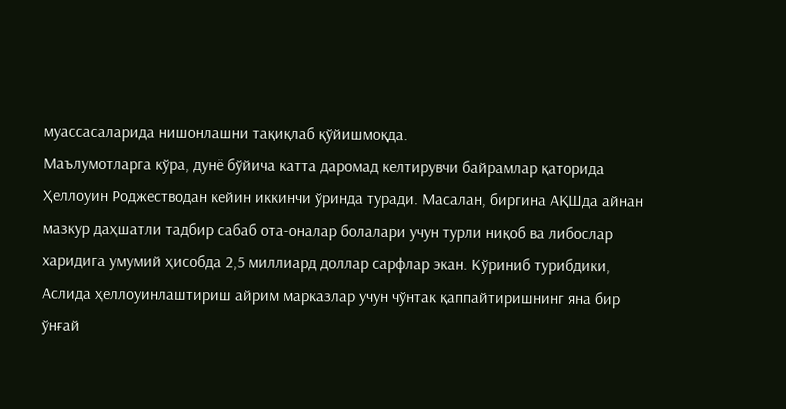муассасаларида нишонлашни тақиқлаб қўйишмоқда.
Маълумотларга кўра, дунё бўйича катта даромад келтирувчи байрамлар қаторида Ҳеллоуин Роджестводан кейин иккинчи ўринда туради. Масалан, биргина АҚШда айнан мазкур даҳшатли тадбир сабаб ота-оналар болалари учун турли ниқоб ва либослар харидига умумий ҳисобда 2,5 миллиард доллар сарфлар экан. Кўриниб турибдики, Аслида ҳеллоуинлаштириш айрим марказлар учун чўнтак қаппайтиришнинг яна бир ўнғай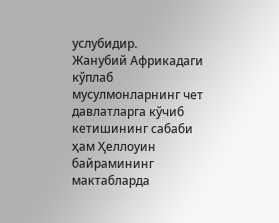услубидир.
Жанубий Африкадаги кўплаб мусулмонларнинг чет давлатларга кўчиб кетишининг сабаби ҳам Ҳеллоуин байрамининг мактабларда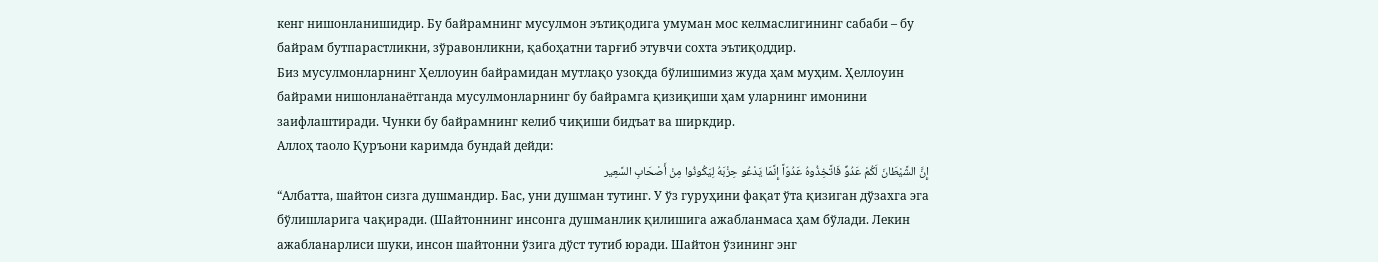кенг нишонланишидир. Бу байрамнинг мусулмон эътиқодига умуман мос келмаслигининг сабаби – бу байрам бутпарастликни, зўравонликни, қабоҳатни тарғиб этувчи сохта эътиқоддир.
Биз мусулмонларнинг Ҳеллоуин байрамидан мутлақо узоқда бўлишимиз жуда ҳам муҳим. Ҳеллоуин байрами нишонланаётганда мусулмонларнинг бу байрамга қизиқиши ҳам уларнинг имонини заифлаштиради. Чунки бу байрамнинг келиб чиқиши бидъат ва ширкдир.
Аллоҳ таоло Қуръони каримда бундай дейди:
إِنَّ الشَّيْطَانَ لَكُمْ عَدُوٌّ فَاتَّخِذُوهُ عَدُوّاً إِنَّمَا يَدْعُو حِزْبَهُ لِيَكُونُوا مِنْ أَصْحَابِ السَّعِير
“Албатта, шайтон сизга душмандир. Бас, уни душман тутинг. У ўз гуруҳини фақат ўта қизиган дўзахга эга бўлишларига чақиради. (Шайтоннинг инсонга душманлик қилишига ажабланмаса ҳам бўлади. Лекин ажабланарлиси шуки, инсон шайтонни ўзига дўст тутиб юради. Шайтон ўзининг энг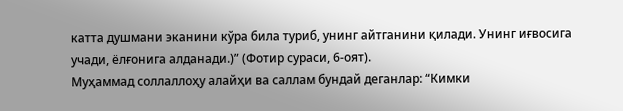катта душмани эканини кўра била туриб, унинг айтганини қилади. Унинг иғвосига учади, ёлғонига алданади.)” (Фотир сураси, 6-оят).
Муҳаммад соллаллоҳу алайҳи ва саллам бундай деганлар: “Кимки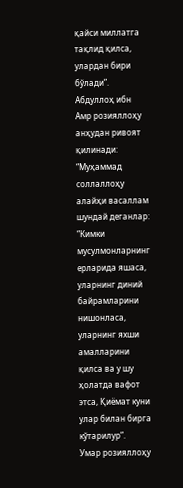қайси миллатга тақлид қилса, улардан бири бўлади”.
Абдуллоҳ ибн Амр розияллоҳу анҳудан ривоят қилинади: “Муҳаммад соллаллоҳу алайҳи васаллам шундай деганлар: “Кимки мусулмонларнинг ерларида яшаса, уларнинг диний байрамларини нишонласа, уларнинг яхши амалларини қилса ва у шу ҳолатда вафот этса, Қиёмат куни улар билан бирга кўтарилур”.
Умар розияллоҳу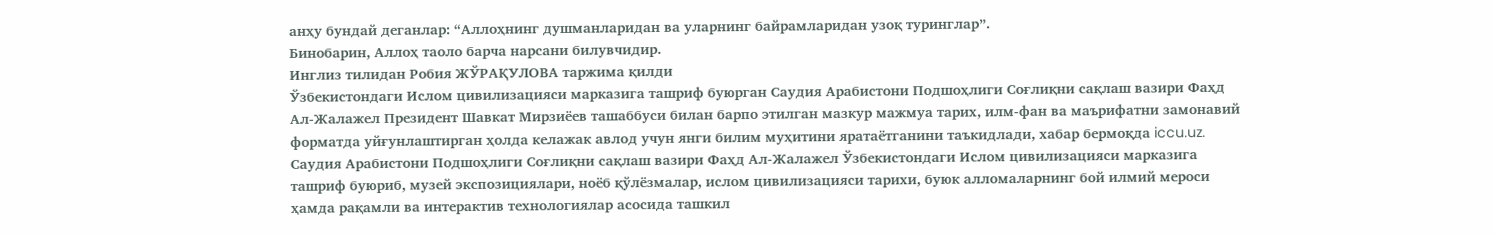анҳу бундай деганлар: “Аллоҳнинг душманларидан ва уларнинг байрамларидан узоқ туринглар”.
Бинобарин, Аллоҳ таоло барча нарсани билувчидир.
Инглиз тилидан Робия ЖЎРАҚУЛОВА таржима қилди
Ўзбекистондаги Ислом цивилизацияси марказига ташриф буюрган Саудия Арабистони Подшоҳлиги Соғлиқни сақлаш вазири Фаҳд Ал-Жалажел Президент Шавкат Мирзиёев ташаббуси билан барпо этилган мазкур мажмуа тарих, илм-фан ва маърифатни замонавий форматда уйғунлаштирган ҳолда келажак авлод учун янги билим муҳитини яратаётганини таъкидлади, хабар бермоқда iccu.uz.
Саудия Арабистони Подшоҳлиги Соғлиқни сақлаш вазири Фаҳд Ал-Жалажел Ўзбекистондаги Ислом цивилизацияси марказига ташриф буюриб, музей экспозициялари, ноёб қўлёзмалар, ислом цивилизацияси тарихи, буюк алломаларнинг бой илмий мероси ҳамда рақамли ва интерактив технологиялар асосида ташкил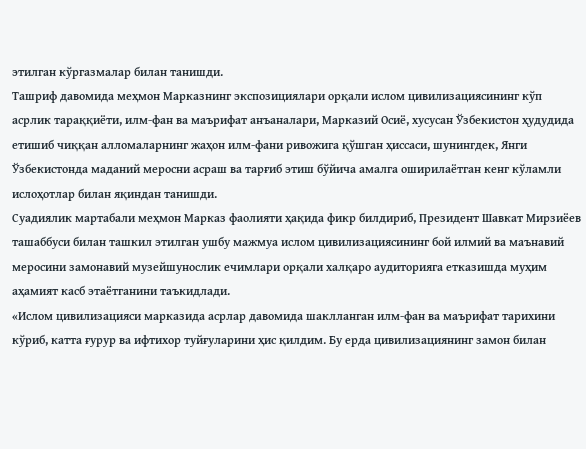этилган кўргазмалар билан танишди.
Ташриф давомида меҳмон Марказнинг экспозициялари орқали ислом цивилизациясининг кўп асрлик тараққиёти, илм-фан ва маърифат анъаналари, Марказий Осиё, хусусан Ўзбекистон ҳудудида етишиб чиққан алломаларнинг жаҳон илм-фани ривожига қўшган ҳиссаси, шунингдек, Янги Ўзбекистонда маданий меросни асраш ва тарғиб этиш бўйича амалга оширилаётган кенг кўламли ислоҳотлар билан яқиндан танишди.
Суадиялик мартабали меҳмон Марказ фаолияти ҳақида фикр билдириб, Президент Шавкат Мирзиёев ташаббуси билан ташкил этилган ушбу мажмуа ислом цивилизациясининг бой илмий ва маънавий меросини замонавий музейшунослик ечимлари орқали халқаро аудиторияга етказишда муҳим аҳамият касб этаётганини таъкидлади.
«Ислом цивилизацияси марказида асрлар давомида шаклланган илм-фан ва маърифат тарихини кўриб, катта ғурур ва ифтихор туйғуларини ҳис қилдим. Бу ерда цивилизациянинг замон билан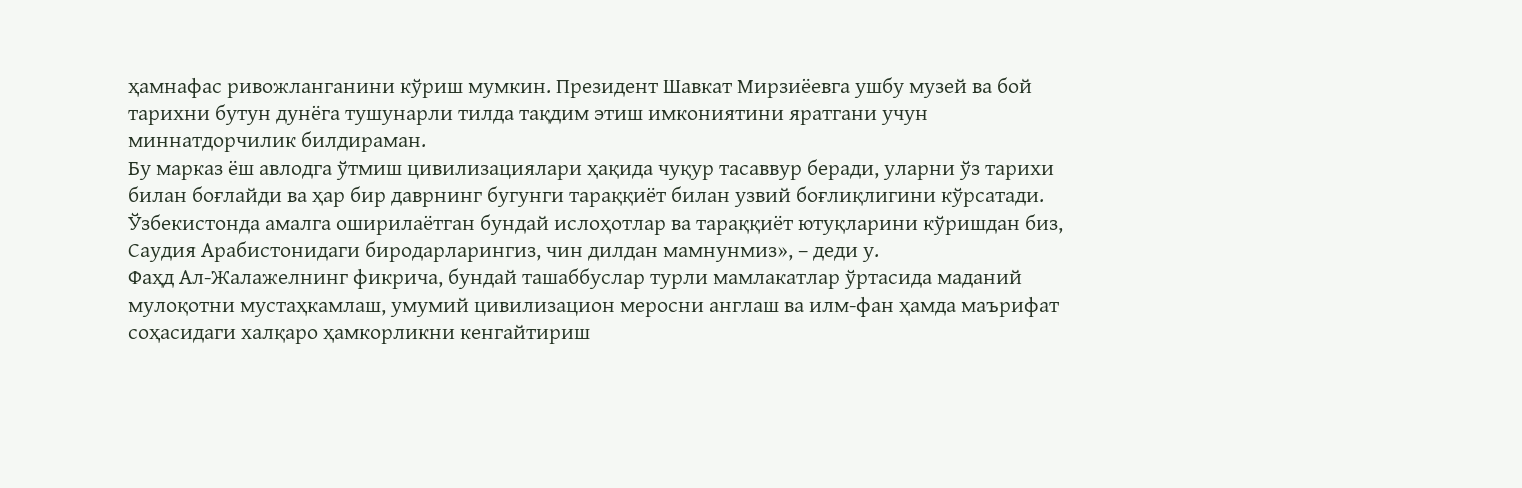ҳамнафас ривожланганини кўриш мумкин. Президент Шавкат Мирзиёевга ушбу музей ва бой тарихни бутун дунёга тушунарли тилда тақдим этиш имкониятини яратгани учун миннатдорчилик билдираман.
Бу марказ ёш авлодга ўтмиш цивилизациялари ҳақида чуқур тасаввур беради, уларни ўз тарихи билан боғлайди ва ҳар бир даврнинг бугунги тараққиёт билан узвий боғлиқлигини кўрсатади. Ўзбекистонда амалга оширилаётган бундай ислоҳотлар ва тараққиёт ютуқларини кўришдан биз, Саудия Арабистонидаги биродарларингиз, чин дилдан мамнунмиз», – деди у.
Фаҳд Ал-Жалажелнинг фикрича, бундай ташаббуслар турли мамлакатлар ўртасида маданий мулоқотни мустаҳкамлаш, умумий цивилизацион меросни англаш ва илм-фан ҳамда маърифат соҳасидаги халқаро ҳамкорликни кенгайтириш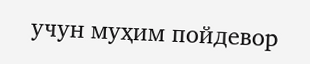учун муҳим пойдевор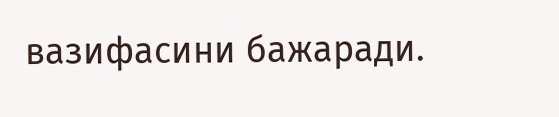вазифасини бажаради.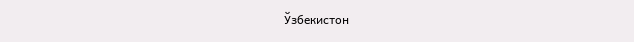Ўзбекистон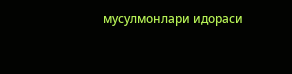мусулмонлари идораси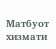Матбуот хизмати